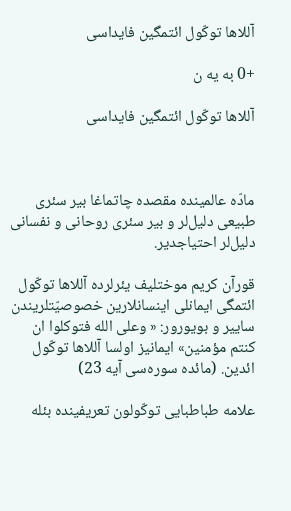آللاها توكّول ائتمگین فایداسی

+0 به یه ن

آللاها توكّول ائتمگین فایداسی



مادّه عالمینده مقصده چاتماغا بیر سئری طبیعی دلیل‌لر و بیر سئری روحانی و نفسانی دلیل‌لر احتیاجدیر.

قورآن كریم موختلیف یئرلرده آللاها توكّول ائتمگی ایمانلی اینسانلارین خصوصیّتلریندن ساییر و بویورور: « وعلی الله فتوكلوا ان كنتم مؤمنین» ایمانیز اولسا آللاها توكّول ائدین. (مائده سوره‌سی آیه 23)

علامه طباطبایی توكّولون تعریفینده بئله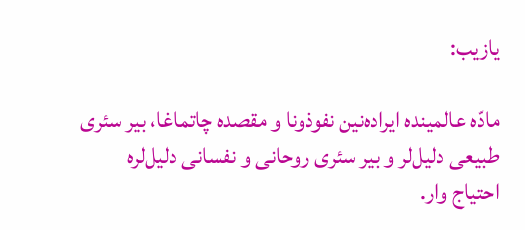یازیب:

مادّه عالمینده ایراده‌نین نفوذونا و مقصده چاتماغا، بیر سئری طبیعی دلیل‌لر و بیر سئری روحانی و نفسانی دلیل‌لره احتیاج وار.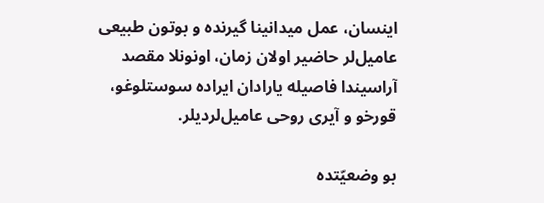اینسان، عمل میدانینا گیرنده و بوتون طبیعی عامیل‌لر حاضیر اولان زمان، اونونلا مقصد آراسیندا فاصیله یارادان ایراده سوستلوغو، قورخو و آیری روحی عامیل‌لردیلر.

بو وضعیّتده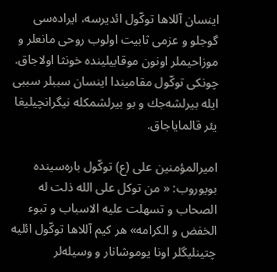اینسان آللاها توكّول ائدیر‌سه، ایراده‌سی گوجلو و عزمی ثابیت اولوب روحی مانعلر و موزاحیملر اونون موقابیلینده خونثا اولاجاق. چونكی توكّول مقامیندا اینسان سببلر سببی ایله بیرلشه‌جك و بو بیرلشمكله نیگرانچیلیغا یئر قالمایاجاق.

امیرالمؤمنین علی (ع) توكّول باره‌سینده بویوروب: « من توكل علی الله ذلت له الصحاب و تسهلت علیه الاسباب و تبوء الخفض و الكرامه» هر كیم آللاها توكّول ائلیه چتینلیگلر اونا یوموشانار و وسیله‌لر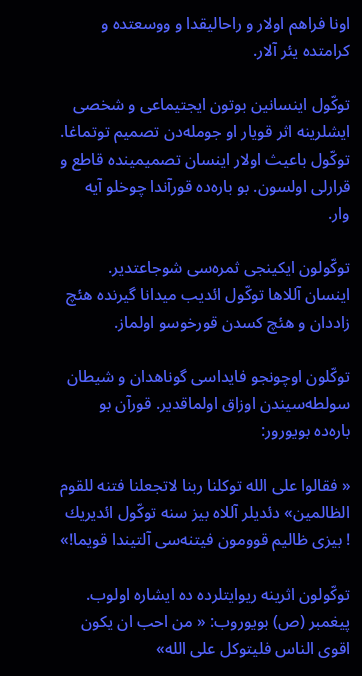اونا فراهم اولار و راحالیقدا و ووسعتده و كرامتده یئر آلار.

توكّول اینسانین بوتون ایجتیماعی و شخصی ایشلرینه اثر قویار او جومله‌دن تصمیم توتماغا. توكّول باعیث اولار اینسان تصمیمینده قاطع و قرارلی اولسون. بو باره‌ده قورآندا چوخلو آیه وار.

توكّولون ایكینجی ثمره‌سی شوجاعتدیر. اینسان آللاها توكّول ائدیب میدانا گیرنده هئچ زاددان و هئچ كسدن قورخوسو اولماز.

توكّلون اوچونجو فایداسی گوناهدان و شیطان سولطه‌سیندن اوزاق اولماقدیر. قورآن بو باره‌ده بویورور:

« فقالوا علی الله توكلنا ربنا لاتجعلنا فتنه للقوم الظالمین» دئدیلر آللاه بیز سنه توكّول ائدیریك ! بیزی ظالیم قوومون فیتنه‌سی آلتیندا قویما!»

توكّولون اثرینه ریوایتلرده ده ایشاره اولوب. پیغمبر (ص) بویوروب: « من احب ان یكون اقوی الناس فلیتوكل علی الله»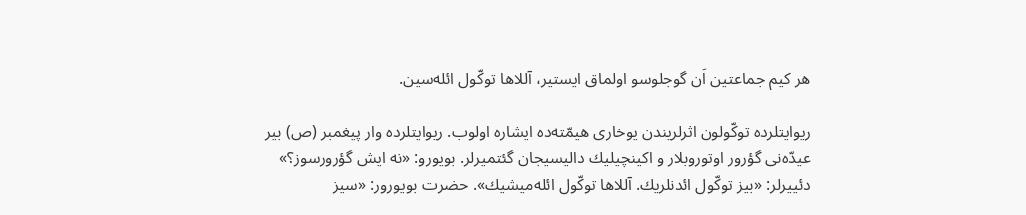هر كیم جماعتین اَن گوجلوسو اولماق ایستیر، آللاها توكّول ائله‌سین.

ریوایتلرده توكّولون اثرلریندن یوخاری هیمّته‌ده ایشاره اولوب. ریوایتلرده وار پیغمبر (ص) بیر عیدّه‌نی گؤرور اوتوروبلار و اكینچیلیك دالیسیجان گئتمیرلر. بویورو: «نه ایش گؤرورسوز؟» دئییرلر: «بیز توكّول ائدنلریك. آللاها توكّول ائله‌میشیك». حضرت بویورور: «سیز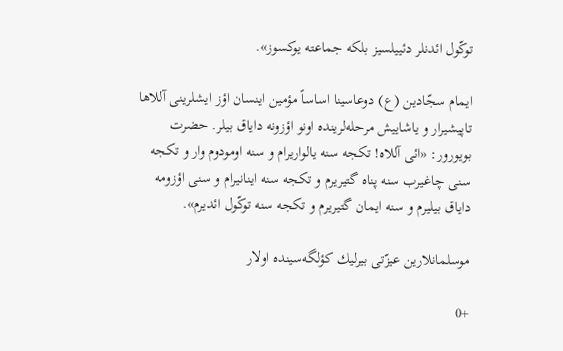توكّول ائدنلر دئییلسیز بلكه جماعته یوكسوز».

ایمام سجّادین (ع) دوعاسینا اساساً مؤمین اینسان اؤز ایشلرینی آللاها تاپیشیرار و یاشاییش مرحله‌لرینده اونو اؤزونه دایاق بیلر. حضرت بویورور: «ائی آللاه! تكجه سنه یالواریرام و سنه اومودوم وار و تكجه سنی چاغیرب سنه پناه گتیریرم و تكجه سنه اینانیرام و سنی اؤزومه دایاق بیلیرم و سنه ایمان گتیریرم و تكجه سنه توكّول ائدیرم».

موسلمانلارین عیزّتی بیرلیك كؤلگه‌سینده اولار

+0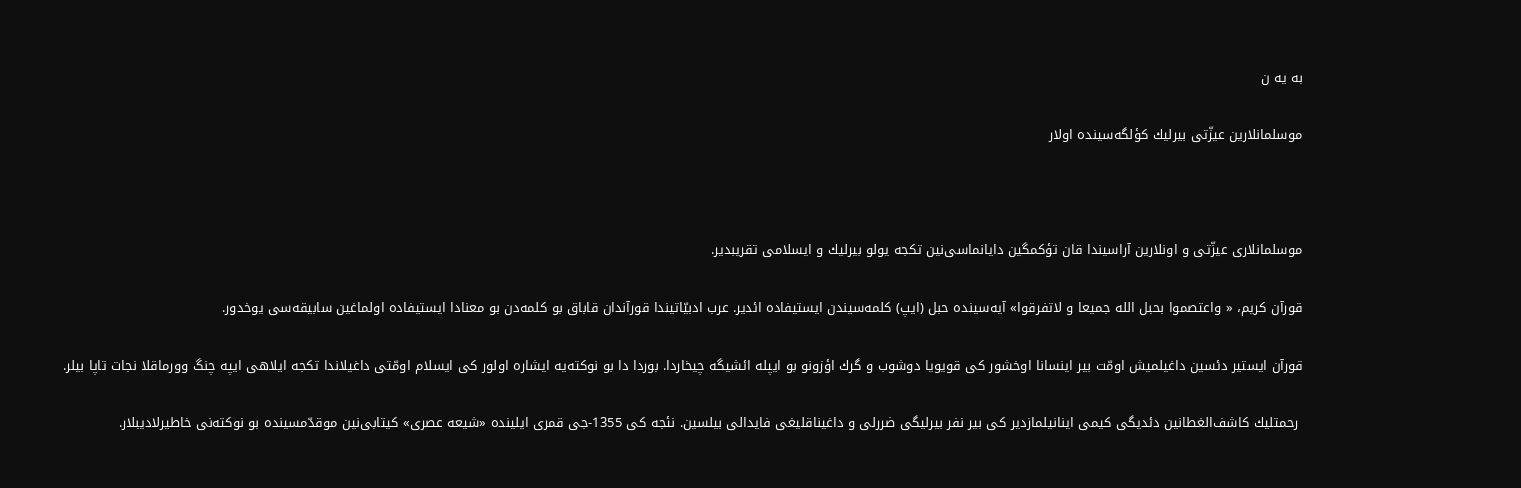به یه ن

موسلمانلارین عیزّتی بیرلیك كؤلگه‌سینده اولار



موسلمانلاری عیزّتی و اونلارین آراسیندا قان تؤكمگین دایانماسی‌نین تكجه یولو بیرلیك و ایسلامی تقریبدیر.

قورآن كریم، « واعتصموا بحبل الله جمیعا و لاتفرقوا» آیه‌سینده حبل (ایپ) كلمه‌سیندن ایستیفاده ائدیر. عرب ادبیّاتیندا قورآندان قاباق بو كلمه‌دن بو معنادا ایستیفاده اولماغین سابیقه‌سی یوخدور.

قورآن ایستیر دئسین داغیلمیش اومّت بیر اینسانا اوخشور كی قویویا دوشوب و گرك اؤزونو بو ایپله ائشیگه چیخاردا. بوردا دا بو نوكته‌یه ایشاره اولور كی ایسلام اومّتی داغیلاندا تكجه ایلاهی ایپه چنگ وورماقلا نجات تاپا بیلر.

 رحمتلیك كاشف‌الغطانین دئدیگی كیمی اینانیلمازدیر كی بیر نفر بیرلیگی ضررلی و داغیناقلیغی فایدالی بیلسین. نئجه كی 1355-جی قمری ایلینده «شیعه عصری» كیتابی‌نین موقدّمسینده بو نوكته‌نی خاطیرلادیبلار.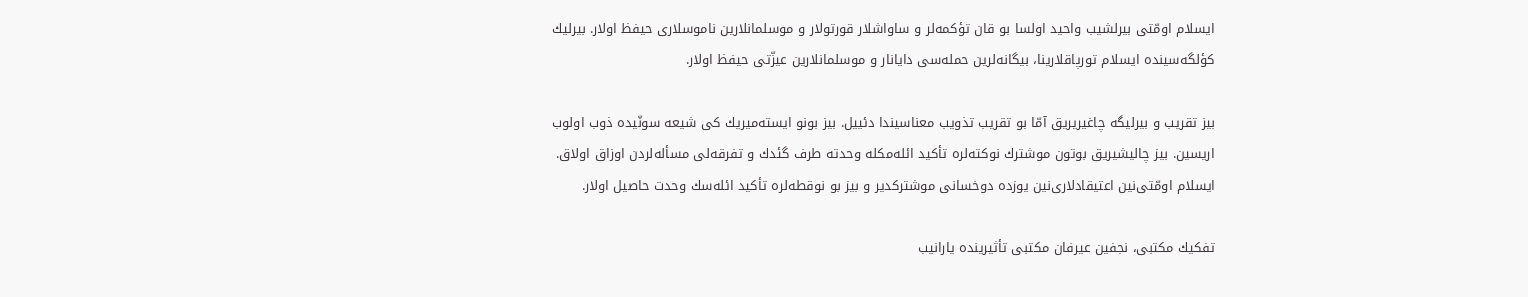ایسلام اومّتی بیرلشیب واحید اولسا بو قان تؤكمه‌لر و ساواشلار قورتولار و موسلمانلارین ناموسلاری حیفظ اولار. بیرلیك كؤلگه‌سینده ایسلام تورپاقلارینا، بیگانه‌لرین حمله‌سی دایانار و موسلمانلارین عیزّتی حیفظ اولار.

بیز تقریب و بیرلیگه چاغیریریق آمّا بو تقریب تذویب معناسیندا دئییل. بیز بونو ایسته‌میریك كی شیعه سونّیده ذوب اولوب اریسین. بیز چالیشیریق بوتون موشترك نوكته‌لره تأكید ائله‌مكله وحدته طرف گئدك و تفرقه‌لی مسأله‌لردن اوزاق اولاق. ایسلام اومّتی‌نین اعتیقادلاری‌نین یوزده دوخسانی موشتركدیر و بیز بو نوقطه‌لره تأكید ائله‌سك وحدت حاصیل اولار.

تفكیك مكتبی، نجفین عیرفان مكتبی تأثیرینده یارانیب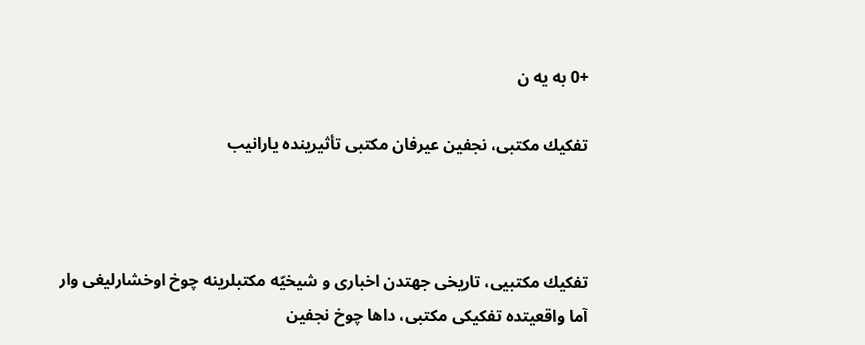+0 به یه ن

تفكیك مكتبی، نجفین عیرفان مكتبی تأثیرینده یارانیب



تفكیك مكتبیی، تاریخی جهتدن اخباری و شیخیّه مكتبلرینه چوخ اوخشارلیغی وار آما واقعیتده تفكیكی مكتبی، داها چوخ نجفین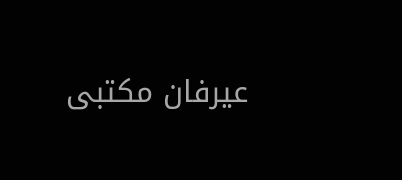عیرفان مكتبی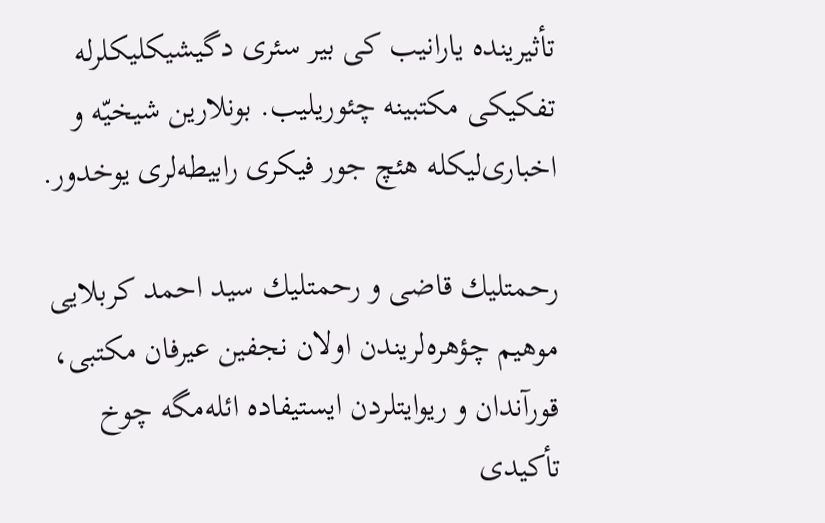تأثیرینده یارانیب كی بیر سئری دگیشیكلیكلرله تفكیكی مكتبینه چئوریلیب. بونلارین شیخیّه و اخباری‌لیكله هئچ جور فیكری رابیطه‌لری یوخدور.

رحمتلیك قاضی و رحمتلیك سید احمد كربلایی موهیم چؤهره‌لریندن اولان نجفین عیرفان مكتبی، قورآندان و ریوایتلردن ایستیفاده ائله‌مگه چوخ تأكیدی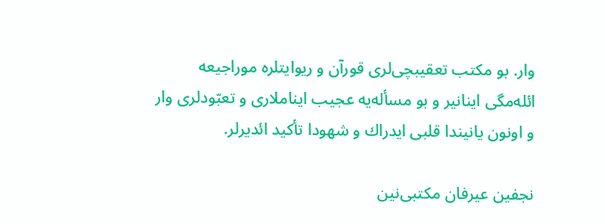وار. بو مكتب تعقیبچی‌لری قورآن و ریوایتلره موراجیعه ائله‌مگی اینانیر و بو مسأله‌یه عجیب ایناملاری و تعبّودلری وار و اونون یانیندا قلبی ایدراك و شهودا تأكید ائدیرلر.

نجفین عیرفان مكتبی‌نین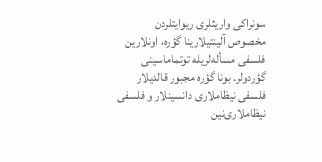سونراكی واریثلری ریوایتلردن مخصوص آلینتیلارینا گؤره، اونلارین فلسفی مسأله‌لریله توتماماسینی گؤردولر. بونا گؤره مجبور قالدیلار فلسفی نیظاملاری دانسینلار و فلسفی نیظاملاری‌نین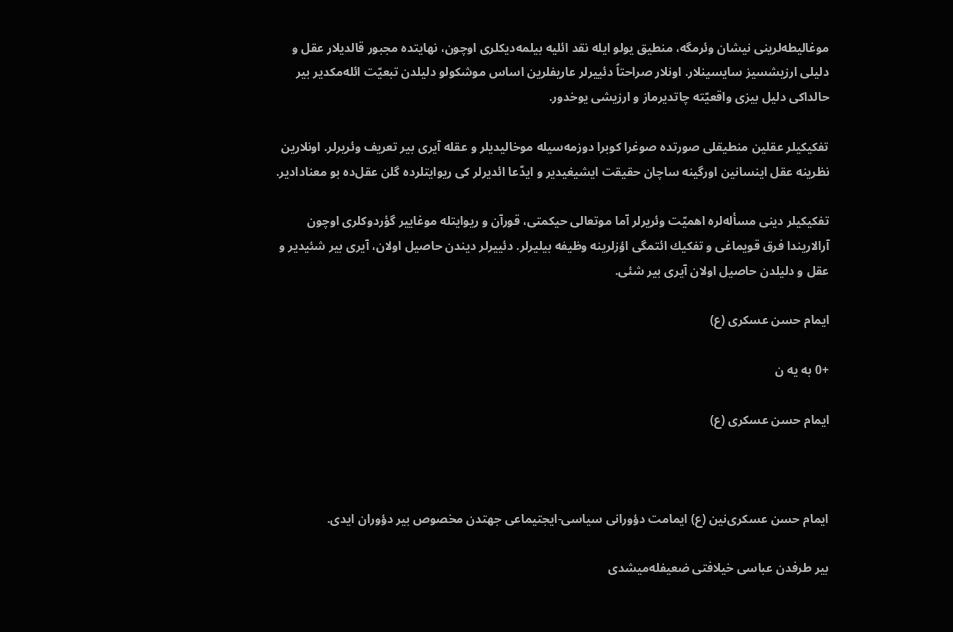موغالیطه‌لرینی نیشان وئرمگه، منطیق یولو ایله نقد ائلیه بیلمه‌دیكلری اوچون، نهایتده مجبور قالدیلار عقل و دلیلی ارزیشسیز سایسینلار. اونلار صراحتاً دئییرلر عاریفلرین اساس موشكولو دلیلدن تبعیّت ائله‌مكدیر بیر حالداكی دلیل بیزی واقعیّته چاتدیرماز و ارزیشی یوخدور.

تفكیكیلر عقلین منطیقلی صورتده صوغرا كوبرا دوزمه‌سیله موخالیدیلر و عقله آیری بیر تعریف وئریرلر. اونلارین نظرینه عقل اینسانین اورگینه ساچان حقیقت ایشیغیدیر و ایدّعا ائدیرلر كی ریوایتلرده گلن عقل‌ده بو معنادادیر.

تفكیكیلر دینی مسأله‌لره اهمیّت وئریرلر آما موتعالی حیكمتی، قورآن و ریوایتله موغاییر گؤردوكلری اوچون آرالاریندا فرق قویماغی و تفكیك ائتمگی اؤزلرینه وظیفه بیلیرلر. دئییرلر دیندن حاصیل اولان، آیری بیر شئیدیر و عقل و دلیلدن حاصیل اولان آیری بیر شئی.

ایمام حسن عسكری (ع)

+0 به یه ن

ایمام حسن عسكری (ع)



ایمام حسن عسكری‌نین (ع) ایمامت دؤورانی سیاسی-ایجتیماعی جهتدن مخصوص بیر دؤوران ایدی.

بیر طرفدن عباسی خیلافتی ضعیفله‌میشدی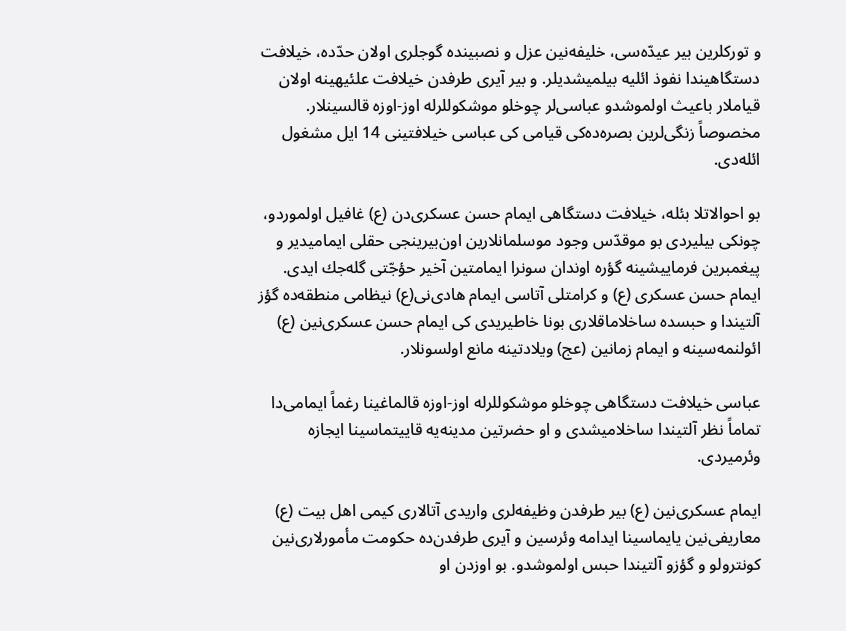و توركلرین بیر عیدّه‌سی، خلیفه‌نین عزل و نصبینده گوجلری اولان حدّده، خیلافت دستگاهیندا نفوذ ائلیه بیلمیشدیلر. و بیر آیری طرفدن خیلافت علئیهینه اولان قیاملار باعیث اولموشدو عباسی‌لر چوخلو موشكوللرله اوز-اوزه قالسینلار. مخصوصاً زنگی‌لرین بصره‌ده‌كی قیامی كی عباسی خیلافتینی 14 ایل مشغول ائله‌دی.

بو احوالاتلا بئله، خیلافت دستگاهی ایمام حسن عسكری‌دن (ع) غافیل اولموردو، چونكی بیلیردی بو موقدّس وجود موسلمانلارین اون‌بیرینجی حقلی ایمامیدیر و پیغمبرین فرماییشینه گؤره اوندان سونرا ایمامتین آخیر حؤجّتی گله‌جك ایدی. ایمام حسن عسكری (ع) و كرامتلی آتاسی ایمام هادی‌نی(ع) نیظامی منطقه‌ده گؤز آلتیندا و حبسده ساخلاماقلاری بونا خاطیریدی كی ایمام حسن عسكری‌نین (ع) ائولنمه‌سینه و ایمام زمانین (عج) ویلادتینه مانع اولسونلار.

عباسی خیلافت دستگاهی چوخلو موشكوللرله اوز-اوزه قالماغینا رغماً ایمامی‌دا تماماً نظر آلتیندا ساخلامیشدی و او حضرتین مدینه‌یه قاییتماسینا ایجازه وئرمیردی.

ایمام عسكری‌نین (ع) بیر طرفدن وظیفه‌لری واریدی آتالاری كیمی اهل بیت (ع) معاریفی‌نین یایماسینا ایدامه وئرسین و آیری طرفدن‌ده حكومت مأمورلاری‌نین كونترولو و گؤزو آلتیندا حبس اولموشدو. بو اوزدن او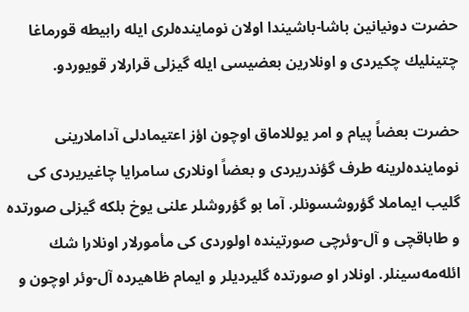حضرت دونیانین باشا-باشیندا اولان نوماینده‌لری ایله رابیطه قورماغا چتینلیك چكیردی و اونلارین بعضیسی ایله گیزلی قرارلار قویوردو.

حضرت بعضاً پیام و امر یوللاماق اوچون اؤز اعتیمادلی آداملارینی نوماینده‌لرینه طرف گؤندریردی و بعضاً اونلاری سامرایا چاغیریردی كی گلیب ایماملا گؤروشسونلر. آما بو گؤروشلر علنی یوخ بلكه گیزلی صورتده و طاباقچی و آل-وئرچی صورتینده اولوردی كی مأمورلار اونلارا شك ائله‌مه‌سینلر. اونلار او صورتده گلیردیلر و ایمام ظاهیرده آل-وئر اوچون و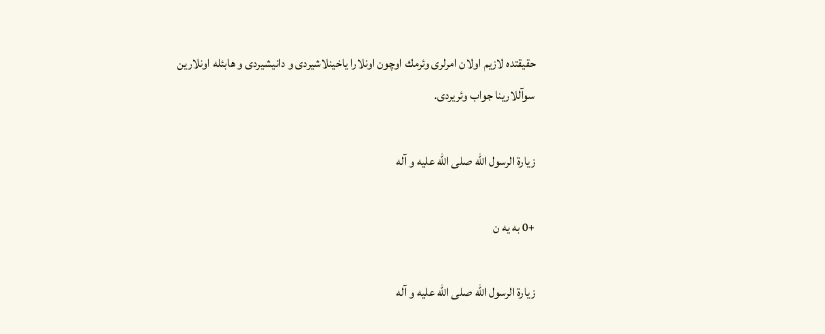حقیقتده لازیم اولان امرلری وئرمك اوچون اونلارا یاخینلاشیردی و دانیشیردی و هابئله اونلارین سوآللارینا جواب وئریردی.

زیارة الرسول اللّه صلى الله علیه و آله

+0 به یه ن

زیارة الرسول اللّه صلى الله علیه و آله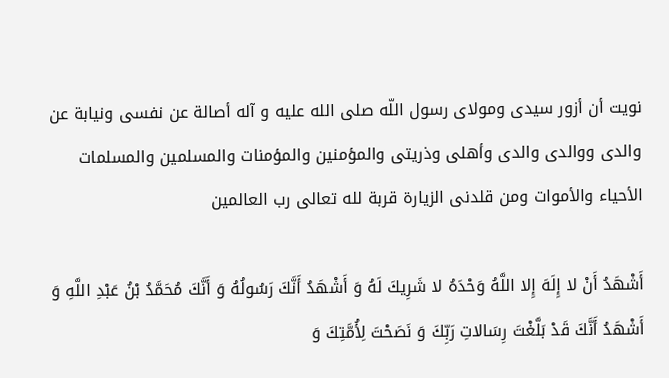نویت أن أزور سیدی ومولای رسول اللّه صلى الله علیه و آله أصالة عن نفسی ونیابة عن والدی ووالدی والدی وأهلی وذریتی والمؤمنین والمؤمنات والمسلمین والمسلمات الأحیاء والأموات ومن قلدنی الزیارة قربة لله تعالى رب العالمین

أَشْهَدُ أَنْ لا إِلَهَ إِلا اللَّهُ وَحْدَهُ لا شَرِیكَ لَهُ وَ أَشْهَدُ أَنَّكَ رَسُولُهُ وَ أَنَّكَ مُحَمَّدُ بْنُ عَبْدِ اللَّهِ وَ أَشْهَدُ أَنَّكَ قَدْ بَلَّغْتَ رِسَالاتِ رَبِّكَ وَ نَصَحْتَ لِأُمَّتِكَ وَ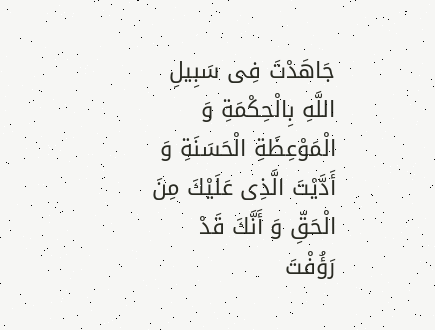جَاهَدْتَ فِی سَبِیلِ اللَّهِ بِالْحِكْمَةِ وَ الْمَوْعِظَةِ الْحَسَنَةِ وَ أَدَّیْتَ الَّذِی عَلَیْكَ مِنَ الْحَقِّ وَ أَنَّكَ قَدْ رَؤُفْتَ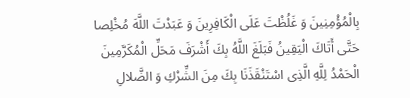بِالْمُؤْمِنِینَ وَ غَلُظْتَ عَلَى الْكَافِرِینَ وَ عَبَدْتَ اللَّهَ مُخْلِصا حَتَّى أَتَاكَ الْیَقِینُ فَبَلَغَ اللَّهُ بِكَ أَشْرَفَ مَحَلِّ الْمُكَرَّمِینَ الْحَمْدُ لِلَّهِ الَّذِی اسْتَنْقَذَنَا بِكَ مِنَ الشِّرْكِ وَ الضَّلالِ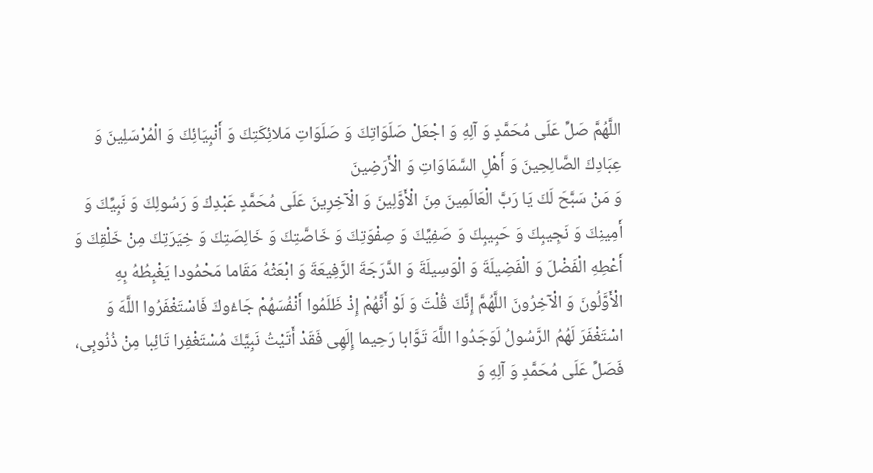اللَّهُمَّ صَلِّ عَلَى مُحَمَّدٍ وَ آلِهِ وَ اجْعَلْ صَلَوَاتِكَ وَ صَلَوَاتِ مَلائِكَتِكَ وَ أَنْبِیَائِكَ وَ الْمُرْسَلِینَ وَ عِبَادِكَ الصَّالِحِینَ وَ أَهْلِ السَّمَاوَاتِ وَ الْأَرَضِینَ
وَ مَنْ سَبَّحَ لَكَ یَا رَبَّ الْعَالَمِینَ مِنَ الْأَوَّلِینَ وَ الْآخِرِینَ عَلَى مُحَمَّدٍ عَبْدِكَ وَ رَسُولِكَ وَ نَبِیِّكَ وَ أَمِینِكَ وَ نَجِیبِكَ وَ حَبِیبِكَ وَ صَفِیِّكَ وَ صِفْوَتِكَ وَ خَاصَّتِكَ وَ خَالِصَتِكَ وَ خِیَرَتِكَ مِنْ خَلْقِكَ وَ أَعْطِهِ الْفَضْلَ وَ الْفَضِیلَةَ وَ الْوَسِیلَةَ وَ الدَّرَجَةَ الرَّفِیعَةَ وَ ابْعَثْهُ مَقَاما مَحْمُودا یَغْبِطُهُ بِهِ الْأَوَّلُونَ وَ الْآخِرُونَ اللَّهُمَّ إِنَّكَ قُلْتَ وَ لَوْ أَنَّهُمْ إِذْ ظَلَمُوا أَنْفُسَهُمْ جَاءُوكَ فَاسْتَغْفَرُوا اللَّهَ وَ اسْتَغْفَرَ لَهُمُ الرَّسُولُ لَوَجَدُوا اللَّهَ تَوَّابا رَحِیما إِلَهِی فَقَدْ أَتَیْتُ نَبِیَّكَ مُسْتَغْفِرا تَائِبا مِنْ ذُنُوبِی، فَصَلِّ عَلَى مُحَمَّدٍ وَ آلِهِ وَ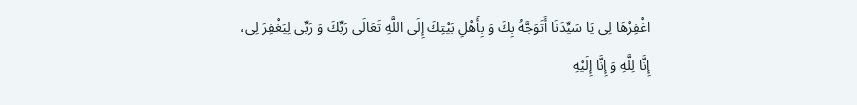اغْفِرْهَا لِی یَا سَیِّدَنَا أَتَوَجَّهُ بِكَ وَ بِأَهْلِ بَیْتِكَ إِلَى اللَّهِ تَعَالَى رَبِّكَ وَ رَبِّی لِیَغْفِرَ لِی،
إِنَّا لِلَّهِ وَ إِنَّا إِلَیْهِ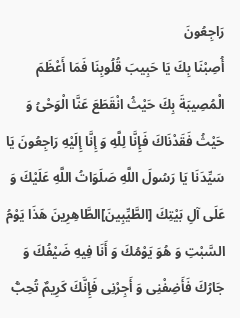رَاجِعُونَ
أُصِبْنَا بِكَ یَا حَبِیبَ قُلُوبِنَا فَمَا أَعْظَمَ الْمُصِیبَةَ بِكَ حَیْثُ انْقَطَعَ عَنَّا الْوَحْیُ وَ حَیْثُ فَقَدْنَاكَ فَإِنَّا لِلَّهِ وَ إِنَّا إِلَیْهِ رَاجِعُونَ یَا سَیِّدَنَا یَا رَسُولَ اللَّهِ صَلَوَاتُ اللَّهِ عَلَیْكَ وَ عَلَى آلِ بَیْتِكَ [الطَّیِّبِینَ]الطَّاهِرِینَ هَذَا یَوْمُ السَّبْتِ وَ هُوَ یَوْمُكَ وَ أَنَا فِیهِ ضَیْفُكَ وَ جَارُكَ فَأَضِفْنِی وَ أَجِرْنِی فَإِنَّكَ كَرِیمٌ تُحِبُّ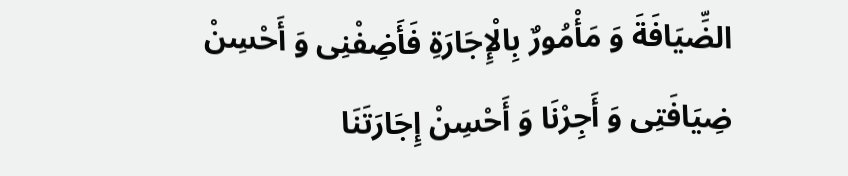الضِّیَافَةَ وَ مَأْمُورٌ بِالْإِجَارَةِ فَأَضِفْنِی وَ أَحْسِنْ ضِیَافَتِی وَ أَجِرْنَا وَ أَحْسِنْ إِجَارَتَنَا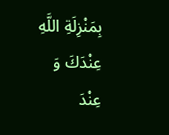بِمَنْزِلَةِ اللَّهِ عِنْدَكَ وَ عِنْدَ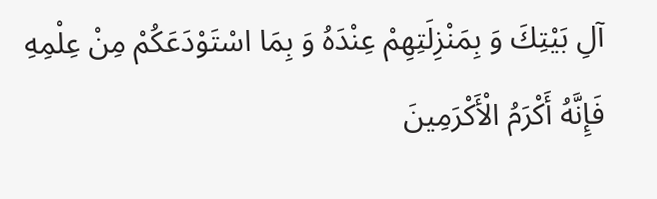آلِ بَیْتِكَ وَ بِمَنْزِلَتِهِمْ عِنْدَهُ وَ بِمَا اسْتَوْدَعَكُمْ مِنْ عِلْمِهِ فَإِنَّهُ أَكْرَمُ الْأَكْرَمِینَ